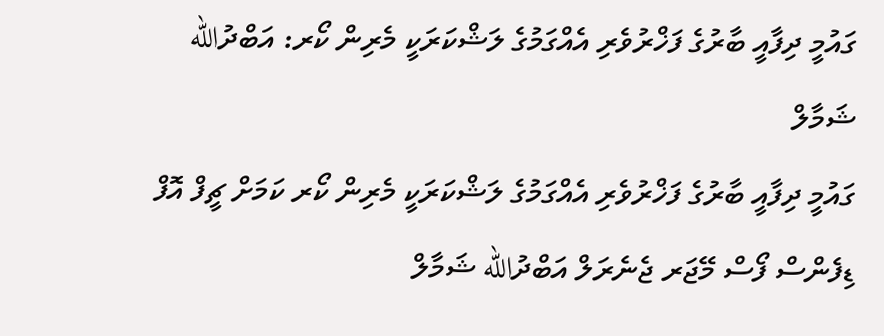ގައުމީ ދިފާއީ ބާރުގެ ފަޚްރުވެރި އެއްގަމުގެ ލަޝްކަރަކީ މެރިން ކޯރ: އަބްދުالله ޝަމާލް
ގައުމީ ދިފާއީ ބާރުގެ ފަޚްރުވެރި އެއްގަމުގެ ލަޝްކަރަކީ މެރިން ކޯރ ކަމަށް ޗީފް އޮފް ޑިފެންސް ފޯސް މޭޖަރ ޖެނެރަލް އަބްދުالله ޝަމާލް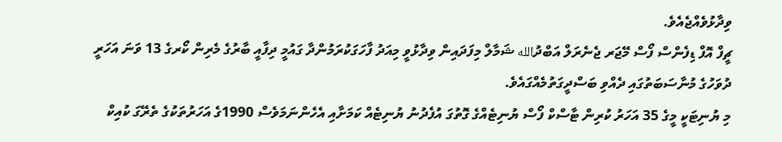ވިދާޅުވެއްޖެއެވެ.
ޗީފް އޮފް ޑިފެންސް ފޯސް މޭޖަރ ޖެނެރަލް އަބްދުالله ޝަމާލް މިފަދައިން ވިދާޅުވީ މިއަދު ފާހަގަކުރަމުންދާ ގައުމީ ދިފާއީ ބާރުގެ މެރިން ކޯރގެ 13 ވަނަ އަހަރީ ދުވަހުގެ މުނާސަބަތުގައި ދެއްވި ބަސްދީގަތުމެއްގައެވެ.
މި ޔުނިޓަކީ މީގެ 35 އަހަރު ކުރިން ޓާސްކް ފޯސް ޔުނިޓެއްގެ ގޮތުގަ އުފެދުނު ޔުނިޓެއް ކަމަށާއި އެހެންނަމަވެސް 1990ގެ އަހަރުތަކުގެ ތެރޭގަ ކުއިކް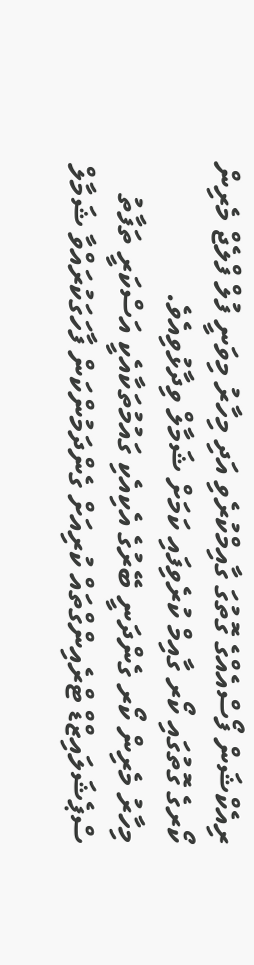ރިއެކްޝަން ފޯސްއެއްގެ ގޮތުގަ ގާއިމްކުރެވި އަދި މިހާރު މިވަނީ ފުލް ފްލެޖް މެރިން ކޯރގެ ގޮތުގައި ކޯރ ގާއިމް ކުރެވިފައި ކަމަށް ޝަމާލް ވިދާޅުވިއެވެ.
މިހާރު މެރިން ކޯރ ގެންދަނީ ބޭރުގެ އެކިއެކި ގައުމުތަކާއެކީ އަސްކަރީ ތަފާތު ސްޕެޝަލައިޒްޑް ޓްރެއިންގްތައް ކުރިއަށް ގެންދަމުންކަން ފާހަގަކުރައްވާ ޝަމާލް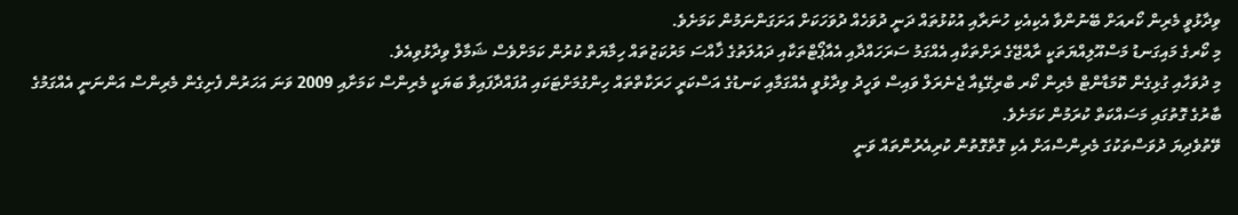ވިދާޅުވީ މެރިން ކޯރއަށް ބޭނުންވާ އެކިއެކި ހުނަރާއި އުކުޅުތައް ދަނީ ދުވަހެއް ދުވަހަކަށް އަށަގަންނަމުން ކަމަށެވެ.
މި ކޯރގެ މައިގަނޑު މަސްއޫލިއްޔަތަކީ ރާއްޖޭގެ ރަށްތަކާއި އެއްގަމު ސަރަހައްދާއި އެއާޕޯޓްތަކާއި ދައުލަތުގެ ޚާއްސަ މަރުކަޒުތައް ހިމާޔަތް ކުރުން ކަމަށްވެސް ޝަމާލް ވިދާޅުވިއެވެ.
މި ދުވަހާއި ގުޅިގެން ކޮމަޑާންޓް މެރިން ކޯރ ބްރިގޭޑިއާ ޖެނެރަލް ވައިސް ވަހީދު ވިދާޅުވީ އެއްގަމާއި ކަނޑުގެ އަސްކަރީ ހަރަކާތްތައް ހިންގުމަށްޓަކައި އުފައްދާފައިވާ ބަޔަކީ މެރިންސް ކަމަށާއި 2009 ވަނަ އަހަރުން ފެށިގެން މެރިންސް އަންނަނީ އެއްގަމުގެ ބާރުގެ ގޮތުގައި މަސައްކަތް ކުރަމުން ކަމަށެވެ.
ވޭތުވެދިޔަ ދުވަސްތަކުގަ މެރިންސްއަށް އެކި ގޮތްގޮތުން ކުރިއެރުންތައް ވަނީ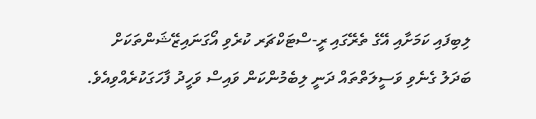ލިބިފައި ކަމަށާއި އޭގެ ތެރޭގައި ރީ-ސްޓަކްޗަރ ކުރެވި އޯގަނައިޒޭޝަންތަކަށް ބަދަލު ގެނެވި ވަސީލަތްތައް ދަނީ ލިބެމުންކަން ވައިސް ވަހީދު ފާހަގަކުރެއްވިއެވެ.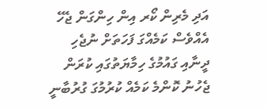އަދި މެރިން ކޯރ އިން ހިންގަން ޖެހޭ އެއްވެސް ކަމެއްގަ ފަހަތަށް ނުޖެހި ދީނާއި ގައުމުގެ ހިމާޔަތުގައި ކުރަން ޖެހުނު ކޮންމެ ކަމެއް ކުރުމުގަ ގުރުބާނީ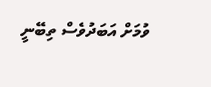ވުމަށް އަބަދުވެސް ތިބޭނީ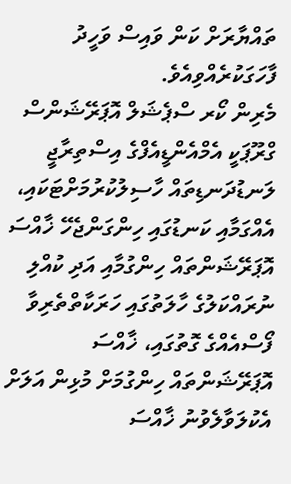ތައްޔާރަށް ކަން ވައިސް ވަހީދު ފާހަގަކުރެއްވިއެވެ.
މެރިން ކޯރ ސްޕެޝަލް އޮޕަރޭޝަންސް ގްރޫޕަކީ އެމްއެންޑީއެފްގެ އިސްތިރާޖީ ލަނޑުދަނޑިތައް ހާސިލުކުރުމަށްޓަކައި، އެއްގަމާއި ކަނޑުގައި ހިންގަންޖެހޭ ޚާއްސަ އޮޕަރޭޝަންތައް ހިންގުމާއި އަދި ކުއްލި ނުރައްކަލުގެ ހާލަތުގައި ހަރަކާތްތެރިވާ ފޯސްއެއްގެ ގޮތުގައި، ޚާއްސަ އޮޕަރޭޝަންތައް ހިންގުމަށް މުޅިން އަލަށް އެކުލަވާލެވުނު ޚާއްސަ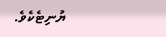ޔުނިޓެކެވެ.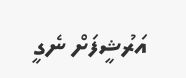އަރުޝީފަށް ނެގީ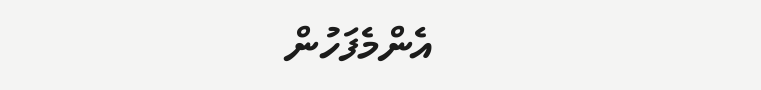އެންމެފަހުން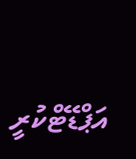އަޕްޑޭޓްކުރީ